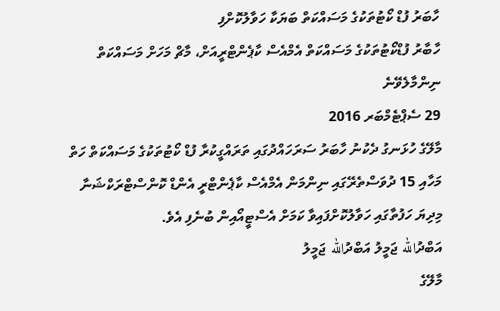ހާބަރު ފުޑް ކޯޓުތަކުގެ މަސައްކަތް ބަޔަކާ ހަވާލުކޮށްފި
ހާބާރު ފުޑްކޯޓުތަކުގެ މަސައްކަތް އެމްއެސް ކާޕެންޓްރީއަށް، މާޗް މަހަށް މަސައްކަތް ނިންމާލެވޭނެ
29 ސެޕްޓެމްބަރ 2016
މާލޭގެ ހުޅަނގު ދެކުނު ހާބަރު ސަރަހައްދުގައި ތަރައްގީކުރާ ފުޑް ކޯޓުތަކުގެ މަސައްކަތް ހަތް މަހާއި 15 ދުވަސްތެރޭގައި ނިންމަން އެމްއެސް ކާޕެންޓްރީ އެންޑް ކޮންސްޓްރަކްޝަނާ މިދިޔަ ހަފުތާގައި ހަވާލުކޮށްފައިވާ ކަމަށް އެސްޓީއޯއިން ބުނެފި އެވެ.
އަބްދުالله ޖަމީލު އަބްދުالله ޖަމީލު
މާލޭގެ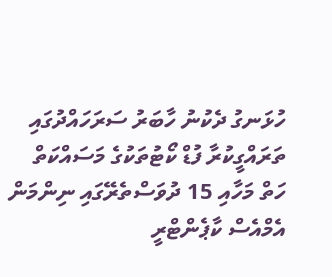ހުޅަނގު ދެކުނު ހާބަރު ސަރަހައްދުގައި ތަރައްގީކުރާ ފުޑް ކޯޓުތަކުގެ މަސައްކަތް ހަތް މަހާއި 15 ދުވަސްތެރޭގައި ނިންމަން އެމްއެސް ކާޕެންޓްރީ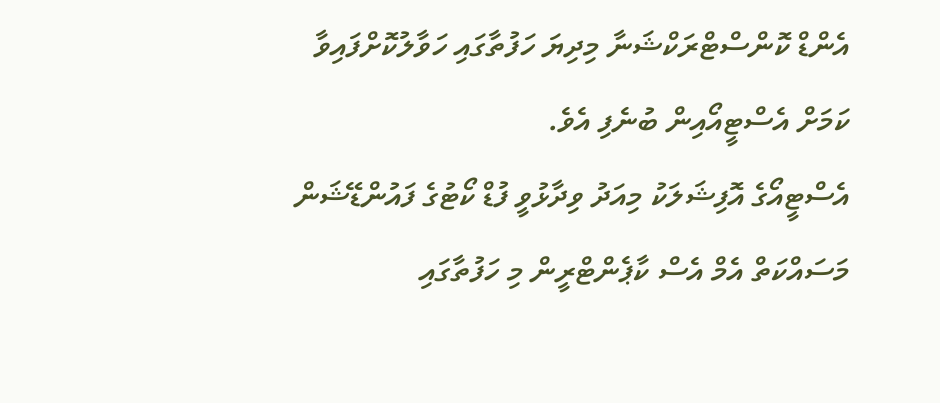އެންޑް ކޮންސްޓްރަކްޝަނާ މިދިޔަ ހަފުތާގައި ހަވާލުކޮށްފައިވާ ކަމަށް އެސްޓީއޯއިން ބުނެފި އެވެ.
އެސްޓީއޯގެ އޮފިޝަލަކު މިއަދު ވިދާޅުވީ ފުޑް ކޯޓުގެ ފައުންޑޭޝަން މަސައްކަތް އެމް އެސް ކާޕެންޓްރީން މި ހަފުތާގައި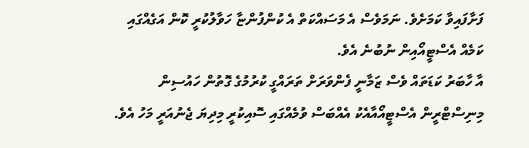ފަށާފައިވާ ކަމަށެވެ. ނަމަވެސް އެ މަސައްކަތް އެ ކުންފުންޏާ ހަވާލުކުރީ ކޮން އަގެއްގައި ކަމެއް އެސްޓީއޯއިން ނުބުނެ އެވެ.
އާ ހާބަރު ކަޑަތައް ވެސް ޒަމާނީ ފެންވަރަށް ތަރައްގީ ކުރުމުގެ ގޮތުން ހައުސިން މިނިސްޓްރީން އެސްޓީއޯއާއެކު އެއްބަސް ވުމެއްގައި ސޮއިކުރީ މިދިޔަ ޖެނުއަރީ މަހު އެވެ.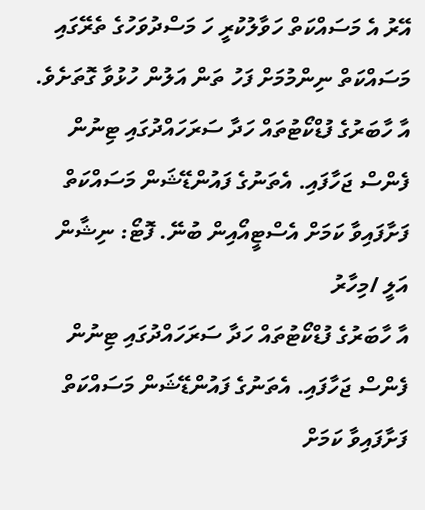އޭރު އެ މަސައްކަތް ހަވާލުކުރީ ހަ މަސްދުވަހުގެ ތެރޭގައި މަސައްކަތް ނިންމުމަށް ފަހު ތަން އަލުން ހުޅުވާ ގޮތަށެވެ.
އާ ހާބަރުގެ ފުޑްކޯޓުތައް ހަދާ ސަރަހައްދުގައި ޓިނުން ފެންސް ޖަހާފައި. އެތަނުގެ ފައުންޑޭޝަން މަސައްކަތް ފަށާފައިވާ ކަމަށް އެސްޓީއޯއިން ބުނޭ. ފޮޓޯ: ނިޝާން އަލީ /މިހާރު
އާ ހާބަރުގެ ފުޑްކޯޓުތައް ހަދާ ސަރަހައްދުގައި ޓިނުން ފެންސް ޖަހާފައި. އެތަނުގެ ފައުންޑޭޝަން މަސައްކަތް ފަށާފައިވާ ކަމަށް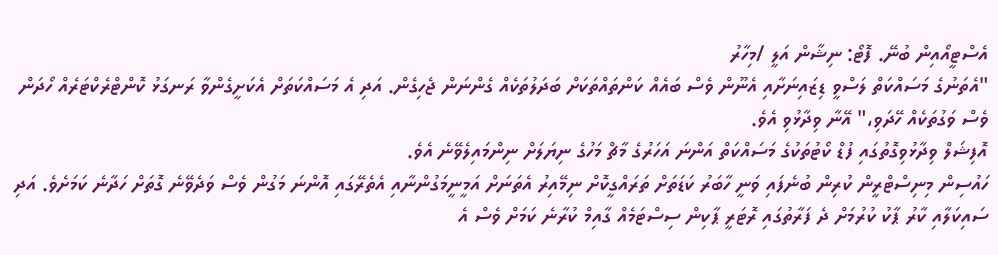އެސްޓީއޯއިން ބުނޭ. ފޮޓޯ: ނިޝާން އަލީ /މިހާރު
"އެތަނުގެ މަސައްކަތް ލަސްވީ ޑިޒައިނަށާއި އެނޫން ވެސް ބައެއް ކަންތައްތަކަށް ބަދަލުތަކެއް ގެންނަން ޖެހިގެން. އަދި އެ މަސައްކަތަށް އެކަށީގެންވާ ރަނގަޅު ކޮންޓްރެކްޓަރެއް ހޯދަން ވެސް ވަގުތަކެއް ހޭދަވި،" އޭނާ ވިދާޅުވި އެވެ.
އޮފިޝަލް ވިދާޅުވިގޮތުގައި ފުޑް ކޯޓުތަކުގެ މަސައްކަތް އަންނަ އަހަރުގެ މާޗް މަހުގެ ނިޔަލަށް ނިންމައިލެވޭނެ އެވެ.
ހައުސިން މިނިސްޓްރީން ކުރިން ބުނެފައި ވަނީ ހާބަރު ކަޑަތަށް ތަރައްގީކޮށް ނިމޭއިރު އެތަނަށް އަމީނީމަގުންނާއި އެތެރޭގައި އޮންނަ މަގުން ވެސް ވަދެވޭނެ ގޮތަށް ހަދާނެ ކަމަށެވެ. އަދި ސައިކަލާއި ކާރު ޕާކު ކުރުމަށް ދެ ފަރާތުގައި ރޮޓަރީ ޕާކިން ސިސްޓަމެއް ގާއިމް ކުރާނެ ކަމަށް ވެސް އެ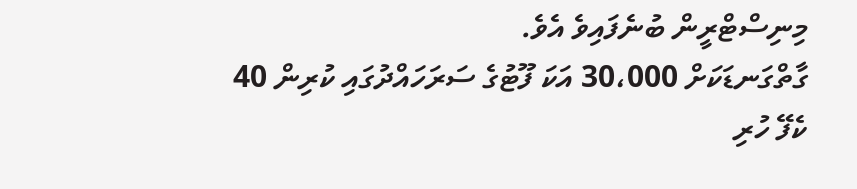މިނިސްޓްރީން ބުނެފައިވެ އެވެ.
ގާތްގަނޑަކަށް 30،000 އަކަ ފޫޓުގެ ސަރަހައްދުގައި ކުރިން 40 ކެފޭ ހުރި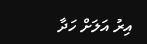އިރު އަލަށް ހަދާ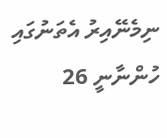ނިމެނޭއިރު އެތަނުގައި ހުންނާނީ 26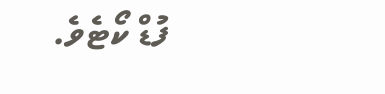ފުޑް ކޯޓެވެ.